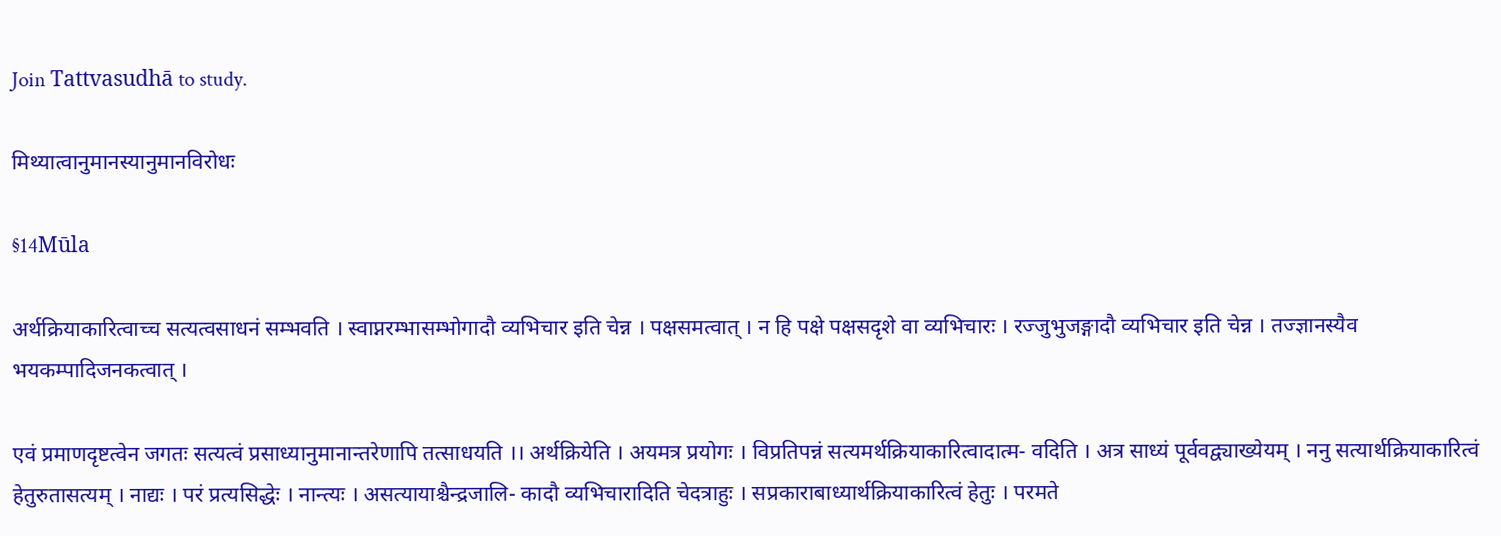Join Tattvasudhā to study.

मिथ्यात्वानुमानस्यानुमानविरोधः

§14Mūla

अर्थक्रियाकारित्वाच्च सत्यत्वसाधनं सम्भवति । स्वाप्नरम्भासम्भोगादौ व्यभिचार इति चेन्न । पक्षसमत्वात् । न हि पक्षे पक्षसदृशे वा व्यभिचारः । रज्जुभुजङ्गादौ व्यभिचार इति चेन्न । तज्ज्ञानस्यैव भयकम्पादिजनकत्वात् ।

एवं प्रमाणदृष्टत्वेन जगतः सत्यत्वं प्रसाध्यानुमानान्तरेणापि तत्साधयति ।। अर्थक्रियेति । अयमत्र प्रयोगः । विप्रतिपन्नं सत्यमर्थक्रियाकारित्वादात्म- वदिति । अत्र साध्यं पूर्ववद्व्याख्येयम् । ननु सत्यार्थक्रियाकारित्वं हेतुरुतासत्यम् । नाद्यः । परं प्रत्यसिद्धेः । नान्त्यः । असत्यायाश्चैन्द्रजालि- कादौ व्यभिचारादिति चेदत्राहुः । सप्रकाराबाध्यार्थक्रियाकारित्वं हेतुः । परमते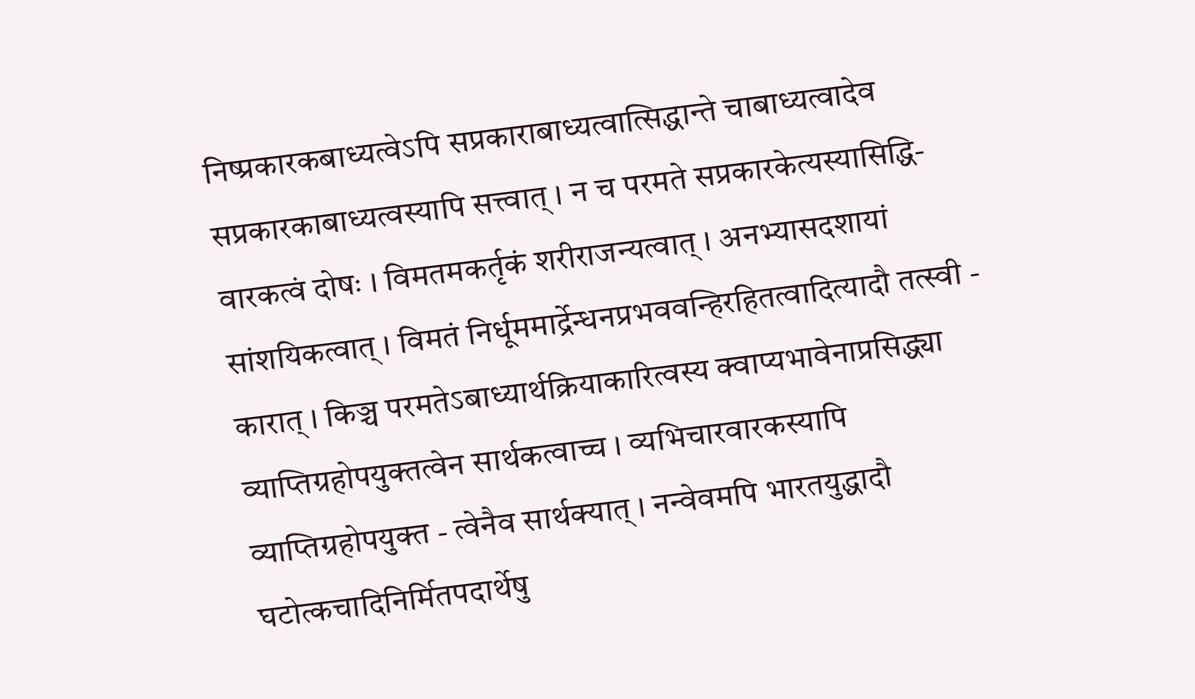निष्प्रकारकबाध्यत्वेऽपि सप्रकाराबाध्यत्वात्सिद्धान्ते चाबाध्यत्वादेव सप्रकारकाबाध्यत्वस्यापि सत्त्वात् । न च परमते सप्रकारकेत्यस्यासिद्धि- वारकत्वं दोषः । विमतमकर्तृकं शरीराजन्यत्वात् । अनभ्यासदशायां सांशयिकत्वात् । विमतं निर्धूममार्द्रेन्धनप्रभववन्हिरहितत्वादित्यादौ तत्स्वी - कारात् । किञ्च परमतेऽबाध्यार्थक्रियाकारित्वस्य क्वाप्यभावेनाप्रसिद्ध्या व्याप्तिग्रहोपयुक्तत्वेन सार्थकत्वाच्च । व्यभिचारवारकस्यापि व्याप्तिग्रहोपयुक्त - त्वेनैव सार्थक्यात् । नन्वेवमपि भारतयुद्धादौ घटोत्कचादिनिर्मितपदार्थेषु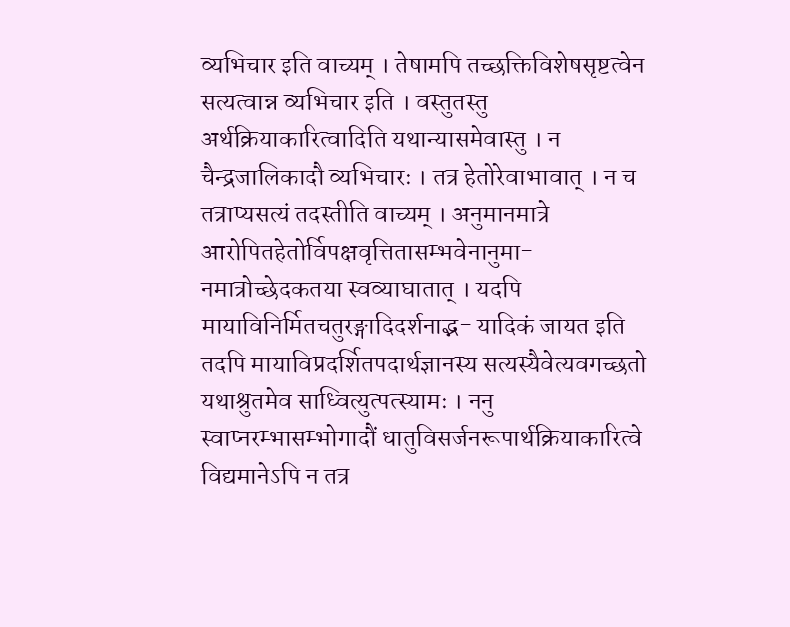व्यभिचार इति वाच्यम् । तेषामपि तच्छक्तिविशेषसृष्टत्वेन सत्यत्वान्न व्यभिचार इति । वस्तुतस्तु अर्थक्रियाकारित्वादिति यथान्यासमेवास्तु । न चैन्द्रजालिकादौ व्यभिचारः । तत्र हेतोरेवाभावात् । न च तत्राप्यसत्यं तदस्तीति वाच्यम् । अनुमानमात्रे आरोपितहेतोर्विपक्षवृत्तितासम्भवेनानुमा- नमात्रोच्छेदकतया स्वव्याघातात् । यदपि मायाविनिर्मितचतुरङ्गादिदर्शनाद्भ- यादिकं जायत इति तदपि मायाविप्रदर्शितपदार्थज्ञानस्य सत्यस्यैवेत्यवगच्छतो यथाश्रुतमेव साध्वित्युत्पत्स्यामः । ननु स्वाप्नरम्भासम्भोगादौं धातुविसर्जनरूपार्थक्रियाकारित्वे विद्यमानेऽपि न तत्र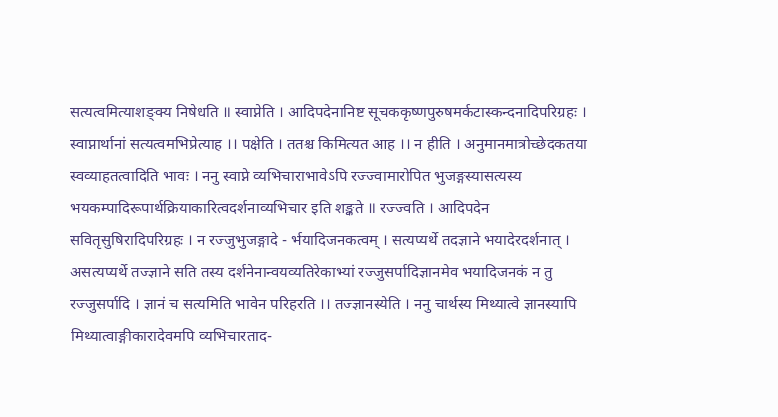सत्यत्वमित्याशङ्क्य निषेधति ॥ स्वाप्नेति । आदिपदेनानिष्ट सूचककृष्णपुरुषमर्कटास्कन्दनादिपरिग्रहः । स्वाप्नार्थानां सत्यत्वमभिप्रेत्याह ।। पक्षेति । ततश्च किमित्यत आह ।। न हीति । अनुमानमात्रोच्छेदकतया स्वव्याहतत्वादिति भावः । ननु स्वाप्ने व्यभिचाराभावेऽपि रज्ज्वामारोपित भुजङ्गस्यासत्यस्य भयकम्पादिरूपार्थक्रियाकारित्वदर्शनाव्यभिचार इति शङ्कते ॥ रज्ज्वति । आदिपदेन सवितृसुषिरादिपरिग्रहः । न रज्जुभुजङ्गादे - र्भयादिजनकत्वम् । सत्यप्यर्थे तदज्ञाने भयादेरदर्शनात् । असत्यप्यर्थे तज्ज्ञाने सति तस्य दर्शनेनान्वयव्यतिरेकाभ्यां रज्जुसर्पादिज्ञानमेव भयादिजनकं न तु रज्जुसर्पादि । ज्ञानं च सत्यमिति भावेन परिहरति ।। तज्ज्ञानस्येति । ननु चार्थस्य मिथ्यात्वे ज्ञानस्यापि मिथ्यात्वाङ्गीकारादेवमपि व्यभिचारताद-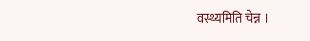वस्थ्यमिति चेन्न ।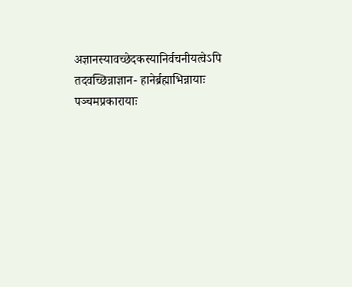अज्ञानस्यावच्छेदकस्यानिर्वचनीयत्वेऽपि तदवच्छिन्नाज्ञान- हानेर्ब्रह्माभिन्नायाः पञ्चमप्रकारायाः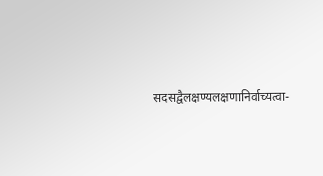सदसद्वैलक्षण्यलक्षणानिर्वाच्यत्वा-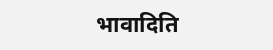भावादिति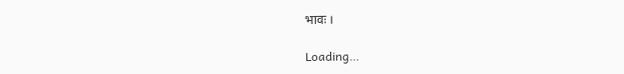भावः ।

Loading…